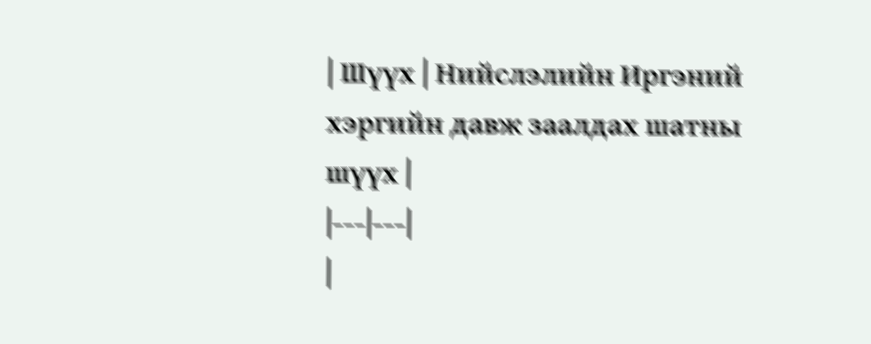| Шүүх | Нийслэлийн Иргэний хэргийн давж заалдах шатны шүүх |
|---|---|
|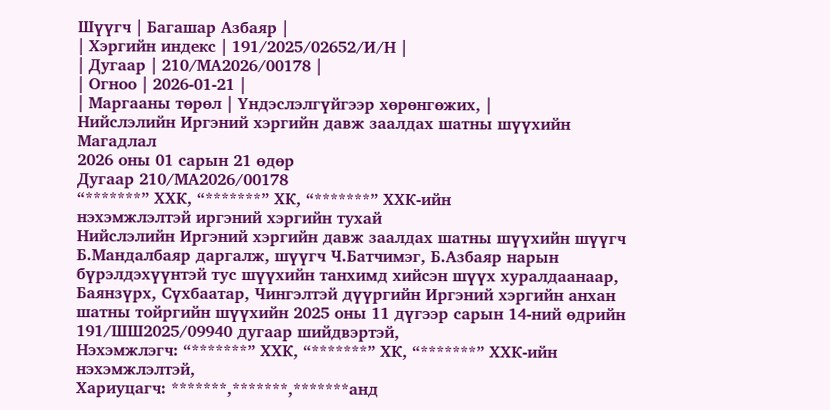Шүүгч | Багашар Азбаяр |
| Хэргийн индекс | 191/2025/02652/И/Н |
| Дугаар | 210/МА2026/00178 |
| Огноо | 2026-01-21 |
| Маргааны төрөл | Үндэслэлгүйгээр хөрөнгөжих, |
Нийслэлийн Иргэний хэргийн давж заалдах шатны шүүхийн Магадлал
2026 оны 01 сарын 21 өдөр
Дугаар 210/МА2026/00178
“*******” ХХК, “*******” ХК, “*******” ХХК-ийн
нэхэмжлэлтэй иргэний хэргийн тухай
Нийслэлийн Иргэний хэргийн давж заалдах шатны шүүхийн шүүгч Б.Мандалбаяр даргалж, шүүгч Ч.Батчимэг, Б.Азбаяр нарын бүрэлдэхүүнтэй тус шүүхийн танхимд хийсэн шүүх хуралдаанаар,
Баянзүрх, Сүхбаатар, Чингэлтэй дүүргийн Иргэний хэргийн анхан шатны тойргийн шүүхийн 2025 оны 11 дүгээр сарын 14-ний өдрийн 191/ШШ2025/09940 дугаар шийдвэртэй,
Нэхэмжлэгч: “*******” ХХК, “*******” ХК, “*******” ХХК-ийн нэхэмжлэлтэй,
Хариуцагч: *******,*******,*******анд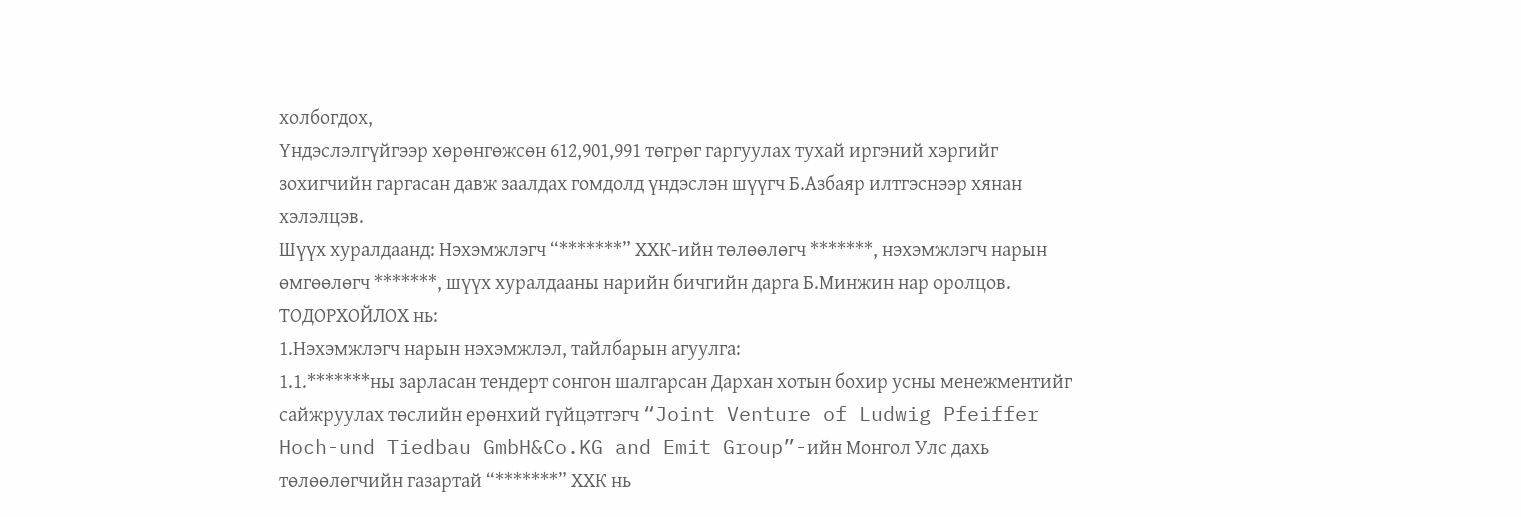холбогдох,
Үндэслэлгүйгээр хөрөнгөжсөн 612,901,991 төгрөг гаргуулах тухай иргэний хэргийг зохигчийн гаргасан давж заалдах гомдолд үндэслэн шүүгч Б.Азбаяр илтгэснээр хянан хэлэлцэв.
Шүүх хуралдаанд: Нэхэмжлэгч “*******” ХХК-ийн төлөөлөгч *******, нэхэмжлэгч нарын өмгөөлөгч *******, шүүх хуралдааны нарийн бичгийн дарга Б.Минжин нар оролцов.
ТОДОРХОЙЛОХ нь:
1.Нэхэмжлэгч нарын нэхэмжлэл, тайлбарын агуулга:
1.1.*******ны зарласан тендерт сонгон шалгарсан Дархан хотын бохир усны менежментийг сайжруулах төслийн ерөнхий гүйцэтгэгч “Joint Venture of Ludwig Pfeiffer Hoch-und Tiedbau GmbH&Co.KG and Emit Group”-ийн Монгол Улс дахь төлөөлөгчийн газартай “*******” ХХК нь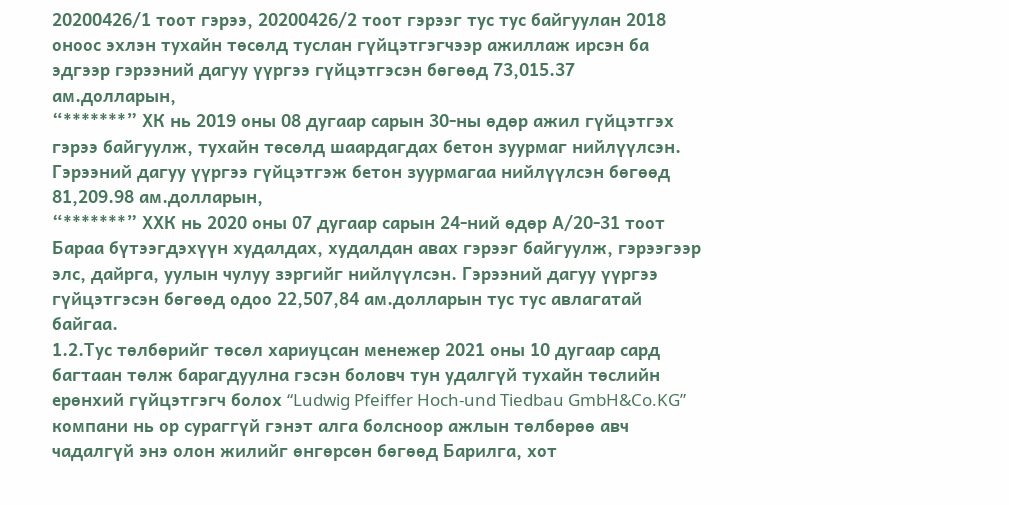20200426/1 тоот гэрээ, 20200426/2 тоот гэрээг тус тус байгуулан 2018 оноос эхлэн тухайн төсөлд туслан гүйцэтгэгчээр ажиллаж ирсэн ба эдгээр гэрээний дагуу үүргээ гүйцэтгэсэн бөгөөд 73,015.37 ам.долларын,
“*******” ХК нь 2019 оны 08 дугаар сарын 30-ны өдөр ажил гүйцэтгэх гэрээ байгуулж, тухайн төсөлд шаардагдах бетон зуурмаг нийлүүлсэн. Гэрээний дагуу үүргээ гүйцэтгэж бетон зуурмагаа нийлүүлсэн бөгөөд 81,209.98 ам.долларын,
“*******” ХХК нь 2020 оны 07 дугаар сарын 24-ний өдөр А/20-31 тоот Бараа бүтээгдэхүүн худалдах, худалдан авах гэрээг байгуулж, гэрээгээр элс, дайрга, уулын чулуу зэргийг нийлүүлсэн. Гэрээний дагуу үүргээ гүйцэтгэсэн бөгөөд одоо 22,507,84 ам.долларын тус тус авлагатай байгаа.
1.2.Тус төлбөрийг төсөл хариуцсан менежер 2021 оны 10 дугаар сард багтаан төлж барагдуулна гэсэн боловч тун удалгүй тухайн төслийн ерөнхий гүйцэтгэгч болох “Ludwig Pfeiffer Hoch-und Tiedbau GmbH&Co.KG” компани нь ор сураггүй гэнэт алга болсноор ажлын төлбөрөө авч чадалгүй энэ олон жилийг өнгөрсөн бөгөөд Барилга, хот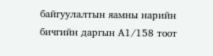байгуулалтын яамны нарийн бичгийн даргын А1/158 тоот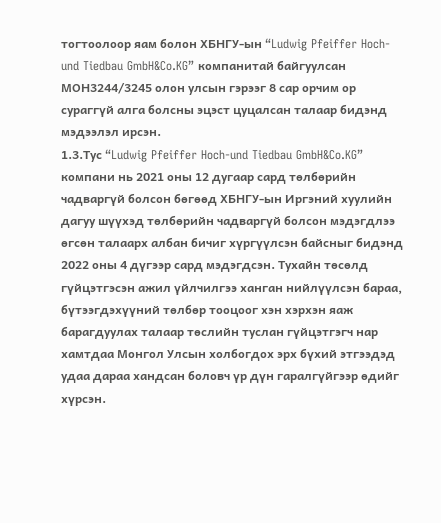тогтоолоор яам болон ХБНГУ-ын “Ludwig Pfeiffer Hoch-und Tiedbau GmbH&Co.KG” компанитай байгуулсан МОН3244/3245 олон улсын гэрээг 8 сар орчим ор сураггүй алга болсны эцэст цуцалсан талаар бидэнд мэдээлэл ирсэн.
1.3.Тус “Ludwig Pfeiffer Hoch-und Tiedbau GmbH&Co.KG” компани нь 2021 оны 12 дугаар сард төлбөрийн чадваргүй болсон бөгөөд ХБНГУ-ын Иргэний хуулийн дагуу шүүхэд төлбөрийн чадваргүй болсон мэдэгдлээ өгсөн талаарх албан бичиг хүргүүлсэн байсныг бидэнд 2022 оны 4 дүгээр сард мэдэгдсэн. Тухайн төсөлд гүйцэтгэсэн ажил үйлчилгээ ханган нийлүүлсэн бараа, бүтээгдэхүүний төлбөр тооцоог хэн хэрхэн яаж барагдуулах талаар төслийн туслан гүйцэтгэгч нар хамтдаа Монгол Улсын холбогдох эрх бүхий этгээдэд удаа дараа хандсан боловч үр дүн гаралгүйгээр өдийг хүрсэн.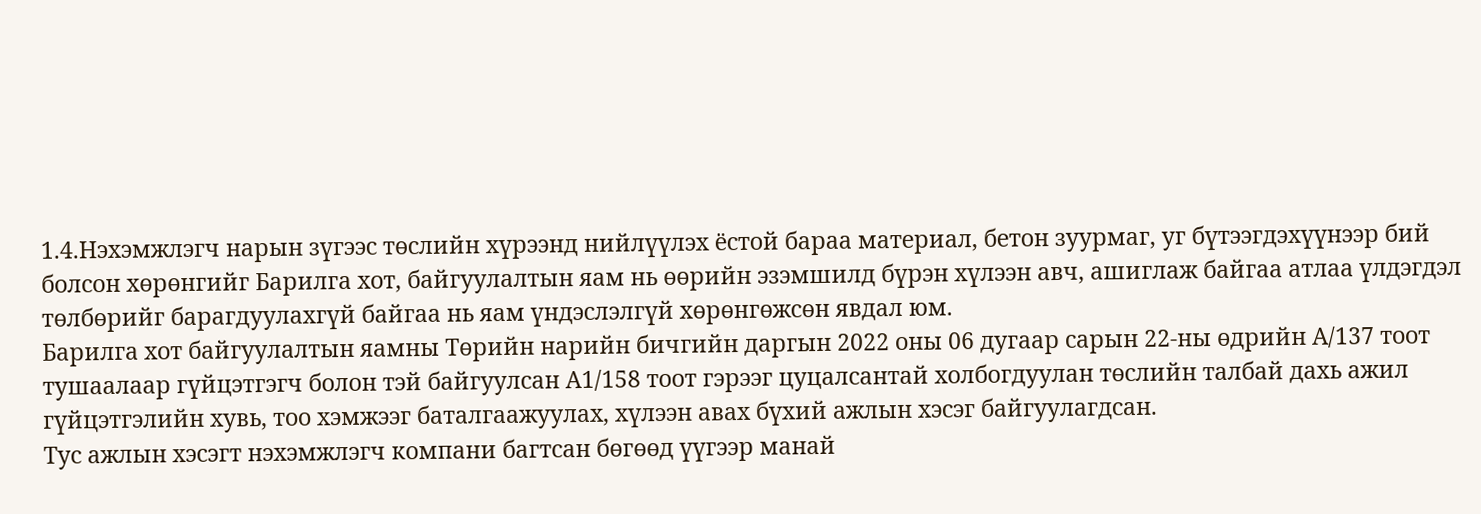1.4.Нэхэмжлэгч нарын зүгээс төслийн хүрээнд нийлүүлэх ёстой бараа материал, бетон зуурмаг, уг бүтээгдэхүүнээр бий болсон хөрөнгийг Барилга хот, байгуулалтын яам нь өөрийн эзэмшилд бүрэн хүлээн авч, ашиглаж байгаа атлаа үлдэгдэл төлбөрийг барагдуулахгүй байгаа нь яам үндэслэлгүй хөрөнгөжсөн явдал юм.
Барилга хот байгуулалтын яамны Төрийн нарийн бичгийн даргын 2022 оны 06 дугаар сарын 22-ны өдрийн А/137 тоот тушаалаар гүйцэтгэгч болон тэй байгуулсан А1/158 тоот гэрээг цуцалсантай холбогдуулан төслийн талбай дахь ажил гүйцэтгэлийн хувь, тоо хэмжээг баталгаажуулах, хүлээн авах бүхий ажлын хэсэг байгуулагдсан.
Тус ажлын хэсэгт нэхэмжлэгч компани багтсан бөгөөд үүгээр манай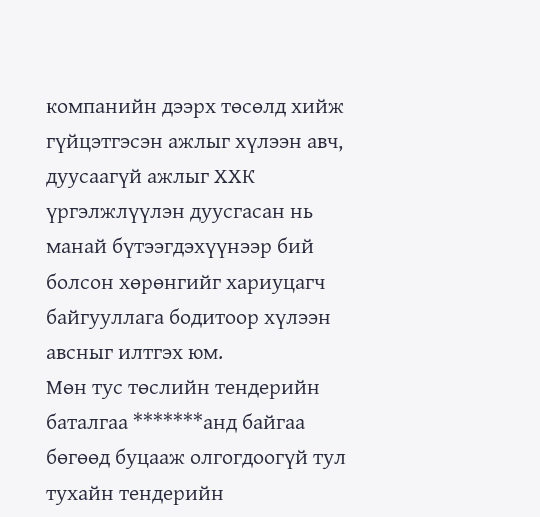компанийн дээрх төсөлд хийж гүйцэтгэсэн ажлыг хүлээн авч, дуусаагүй ажлыг ХХК үргэлжлүүлэн дуусгасан нь манай бүтээгдэхүүнээр бий болсон хөрөнгийг хариуцагч байгууллага бодитоор хүлээн авсныг илтгэх юм.
Мөн тус төслийн тендерийн баталгаа *******анд байгаа бөгөөд буцааж олгогдоогүй тул тухайн тендерийн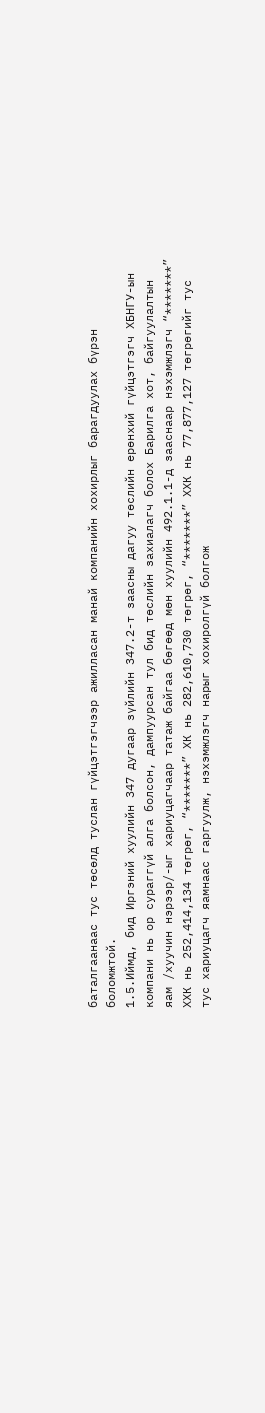баталгаанаас тус төсөлд туслан гүйцэтгэгчээр ажилласан манай компанийн хохирлыг барагдуулах бүрэн боломжтой.
1.5.Иймд, бид Иргэний хуулийн 347 дугаар зүйлийн 347.2-т заасны дагуу төслийн ерөнхий гүйцэтгэгч ХБНГУ-ын компани нь ор сураггүй алга болсон, дампуурсан тул бид төслийн захиалагч болох Барилга хот, байгуулалтын яам /хуучин нэрээр/-ыг хариуцагчаар татаж байгаа бөгөөд мөн хуулийн 492.1.1-д зааснаар нэхэмжлэгч “*******” ХХК нь 252,414,134 төгрөг, “*******” ХК нь 282,610,730 төгрөг, “*******” ХХК нь 77,877,127 төгрөгийг тус тус хариуцагч яамнаас гаргуулж, нэхэмжлэгч нарыг хохиролгүй болгож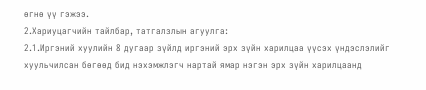өгнө үү гэжээ.
2.Хариуцагчийн тайлбар, татгалзлын агуулга:
2.1.Иргэний хуулийн 8 дугаар зүйлд иргэний эрх зүйн харилцаа үүсэх үндэслэлийг хуульчилсан бөгөөд бид нэхэмжлэгч нартай ямар нэгэн эрх зүйн харилцаанд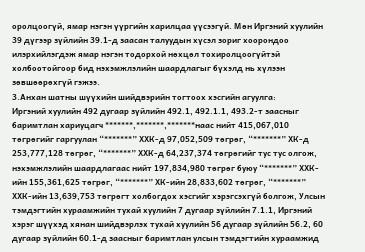оролцоогүй, ямар нэгэн үүргийн харилцаа үүсээгүй. Мөн Иргэний хуулийн 39 дүгээр зүйлийн 39.1-д заасан талуудын хүсэл зориг хоорондоо илэрхийлэгдэж ямар нэгэн тодорхой нөхцөл тохиролцоогүйтэй холбоотойгоор бид нэхэмжлэлийн шаардлагыг бүхэлд нь хүлээн зөвшөөрөхгүй гэжээ.
3.Анхан шатны шүүхийн шийдвэрийн тогтоох хэсгийн агуулга:
Иргэний хуулийн 492 дугаар зүйлийн 492.1, 492.1.1, 493.2-т заасныг баримтлан хариуцагч *******,*******,*******наас нийт 415,067,010 төгрөгийг гаргуулан “*******” ХХК-д 97,052,509 төгрөг, “*******” ХК-д 253,777,128 төгрөг, “*******” ХХК-д 64,237,374 төгрөгийг тус тус олгож, нэхэмжлэлийн шаардлагаас нийт 197,834,980 төгрөг буюу “*******” ХХК-ийн 155,361,625 төгрөг, “*******” ХК-ийн 28,833,602 төгрөг, “*******” ХХК-ийн 13,639,753 төгрөгт холбогдох хэсгийг хэрэгсэхгүй болгож, Улсын тэмдэгтийн хураамжийн тухай хуулийн 7 дугаар зүйлийн 7.1.1, Иргэний хэрэг шүүхэд хянан шийдвэрлэх тухай хуулийн 56 дугаар зүйлийн 56.2, 60 дугаар зүйлийн 60.1-д заасныг баримтлан улсын тэмдэгтийн хураамжид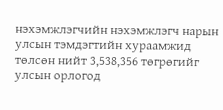нэхэмжлэгчийн нэхэмжлэгч нарын улсын тэмдэгтийн хураамжид төлсөн нийт 3,538,356 төгрөгийг улсын орлогод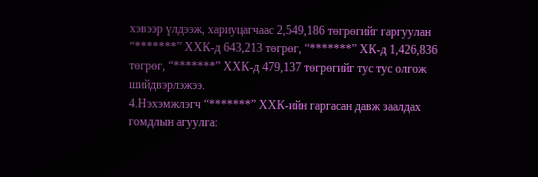хэвээр үлдээж, хариуцагчаас 2,549,186 төгрөгийг гаргуулан “*******” ХХК-д 643,213 төгрөг, “*******” ХК-д 1,426,836 төгрөг, “*******” ХХК-д 479,137 төгрөгийг тус тус олгож шийдвэрлэжээ.
4.Нэхэмжлэгч “*******” ХХК-ийн гаргасан давж заалдах гомдлын агуулга: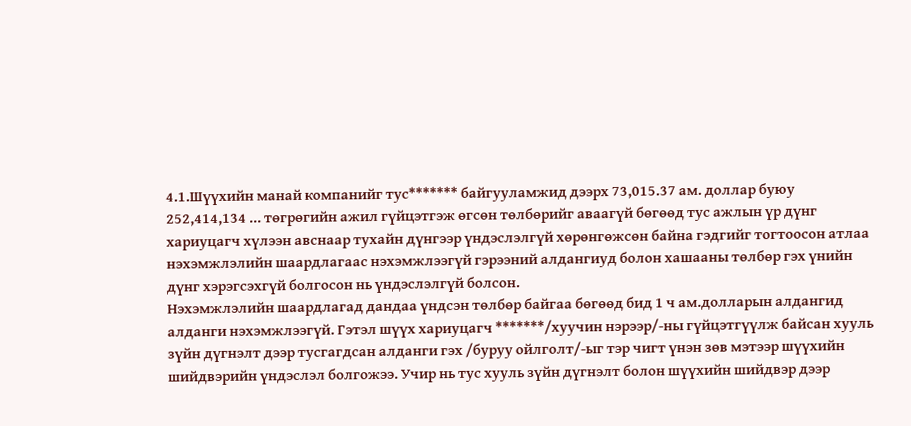4.1.Шүүхийн манай компанийг тус******* байгууламжид дээрх 73,015.37 ам. доллар буюу 252,414,134 ... төгрөгийн ажил гүйцэтгэж өгсөн төлбөрийг аваагүй бөгөөд тус ажлын үр дүнг хариуцагч хүлээн авснаар тухайн дүнгээр үндэслэлгүй хөрөнгөжсөн байна гэдгийг тогтоосон атлаа нэхэмжлэлийн шаардлагаас нэхэмжлээгүй гэрээний алдангиуд болон хашааны төлбөр гэх үнийн дүнг хэрэгсэхгүй болгосон нь үндэслэлгүй болсон.
Нэхэмжлэлийн шаардлагад дандаа үндсэн төлбөр байгаа бөгөөд бид 1 ч ам.долларын алдангид алданги нэхэмжлээгүй. Гэтэл шүүх хариуцагч *******/хуучин нэрээр/-ны гүйцэтгүүлж байсан хууль зүйн дүгнэлт дээр тусгагдсан алданги гэх /буруу ойлголт/-ыг тэр чигт үнэн зөв мэтээр шүүхийн шийдвэрийн үндэслэл болгожээ. Учир нь тус хууль зүйн дүгнэлт болон шүүхийн шийдвэр дээр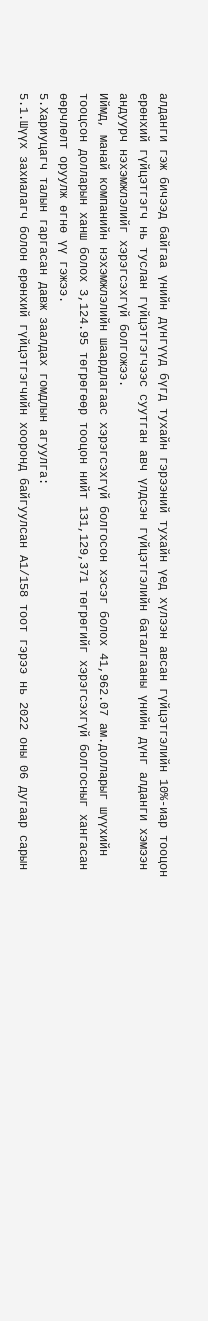алданги гэж бичээд байгаа үнийн дүнгүүд бүгд тухайн гэрээний тухайн үед хүлээн авсан гүйцэтгэлийн 10%-иар тооцон ерөнхий гүйцэтгэгч нь туслан гүйцэтгэгчээс суутган авч үлдсэн гүйцэтгэлийн баталгааны үнийн дүнг алданги хэмээн андуурч нэхэмжлэлийг хэрэгсэхгүй болгожээ.
Иймд, манай компанийн нэхэмжлэлийн шаардлагаас хэрэгсэхгүй болгосон хэсэг болох 41,962.07 ам.долларыг шүүхийн тооцсон долларын ханш болох 3,124.95 төгрөгөөр тооцон нийт 131,129,371 төгрөгийг хэрэгсэхгүй болгосныг хангасан өөрчлөлт оруулж өгнө үү гэжээ.
5.Хариуцагч талын гаргасан давж заалдах гомдлын агуулга:
5.1.Шүүх захиалагч болон ерөнхий гүйцэтгэгчийн хооронд байгуулсан А1/158 тоот гэрээ нь 2022 оны 06 дугаар сарын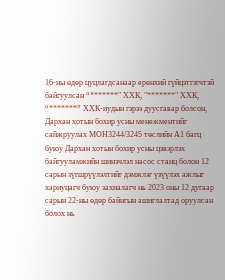16-ны өдөр цуцлагдсанаар ерөнхий гүйцэтгэгчтэй байгуулсан “*******" ХХК, "*******" ХХК, “*******” ХХК-иудын гэрээ дуусгавар болсон, Дархан хотын бохир усны менежментийг сайжруулах МОН3244/3245 төслийн А1 багц буюу Дархан хотын бохир усны цэвэрлэх байгууламжийн шинэчлэл насос станц болон 12 сарын зүгшрүүлэлтийг дэмжлэг үзүүлэх ажлыг хариуцагч буюу захиалагч нь 2023 оны 12 дугаар сарын 22-ны өдөр байнгын ашиглалтад оруулсан болох нь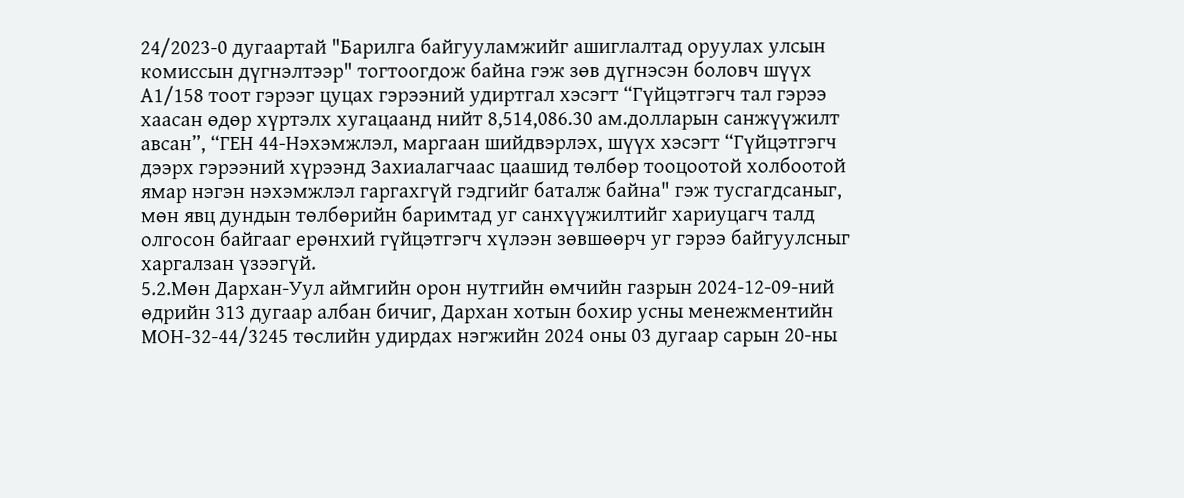24/2023-0 дугаартай "Барилга байгууламжийг ашиглалтад оруулах улсын комиссын дүгнэлтээр" тогтоогдож байна гэж зөв дүгнэсэн боловч шүүх А1/158 тоот гэрээг цуцах гэрээний удиртгал хэсэгт “Гүйцэтгэгч тал гэрээ хаасан өдөр хүртэлх хугацаанд нийт 8,514,086.30 ам.долларын санжүүжилт авсан”, “ГЕН 44-Нэхэмжлэл, маргаан шийдвэрлэх, шүүх хэсэгт “Гүйцэтгэгч дээрх гэрээний хүрээнд Захиалагчаас цаашид төлбөр тооцоотой холбоотой ямар нэгэн нэхэмжлэл гаргахгүй гэдгийг баталж байна" гэж тусгагдсаныг, мөн явц дундын төлбөрийн баримтад уг санхүүжилтийг хариуцагч талд олгосон байгааг ерөнхий гүйцэтгэгч хүлээн зөвшөөрч уг гэрээ байгуулсныг харгалзан үзээгүй.
5.2.Мөн Дархан-Уул аймгийн орон нутгийн өмчийн газрын 2024-12-09-ний өдрийн 313 дугаар албан бичиг, Дархан хотын бохир усны менежментийн МОН-32-44/3245 төслийн удирдах нэгжийн 2024 оны 03 дугаар сарын 20-ны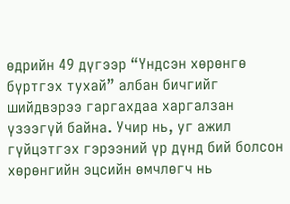өдрийн 49 дүгээр “Үндсэн хөрөнгө бүртгэх тухай” албан бичгийг шийдвэрээ гаргахдаа харгалзан үзээгүй байна. Учир нь, уг ажил гүйцэтгэх гэрээний үр дүнд бий болсон хөрөнгийн эцсийн өмчлөгч нь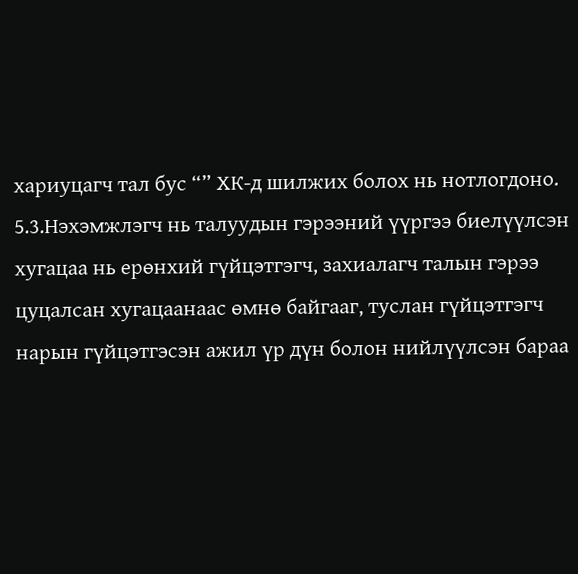хариуцагч тал бус “” ХК-д шилжих болох нь нотлогдоно.
5.3.Нэхэмжлэгч нь талуудын гэрээний үүргээ биелүүлсэн хугацаа нь ерөнхий гүйцэтгэгч, захиалагч талын гэрээ цуцалсан хугацаанаас өмнө байгааг, туслан гүйцэтгэгч нарын гүйцэтгэсэн ажил үр дүн болон нийлүүлсэн бараа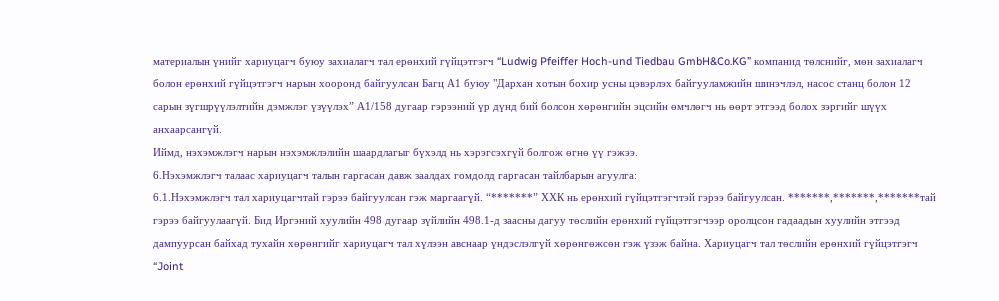материалын үнийг хариуцагч буюу захиалагч тал ерөнхий гүйцэтгэгч “Ludwig Pfeiffer Hoch-und Tiedbau GmbH&Co.KG” компанид төлснийг, мөн захиалагч болон ерөнхий гүйцэтгэгч нарын хооронд байгуулсан Багц А1 буюу "Дархан хотын бохир усны цэвэрлэх байгууламжийн шинэчлэл, насос станц болон 12 сарын зүгшрүүлэлтийн дэмжлэг үзүүлэх” А1/158 дугаар гэрээний үр дүнд бий болсон хөрөнгийн эцсийн өмчлөгч нь өөрт этгээд болох зэргийг шүүх анхаарсангүй.
Иймд, нэхэмжлэгч нарын нэхэмжлэлийн шаардлагыг бүхэлд нь хэрэгсэхгүй болгож өгнө үү гэжээ.
6.Нэхэмжлэгч талаас хариуцагч талын гаргасан давж заалдах гомдолд гаргасан тайлбарын агуулга:
6.1.Нэхэмжлэгч тал хариуцагчтай гэрээ байгуулсан гэж маргаагүй. “*******” ХХК нь ерөнхий гүйцэтгэгчтэй гэрээ байгуулсан. *******,*******,*******тай гэрээ байгуулаагүй. Бид Иргэний хуулийн 498 дугаар зүйлийн 498.1-д заасны дагуу төслийн ерөнхий гүйцэтгэгчээр оролцсон гадаадын хуулийн этгээд дампуурсан байхад тухайн хөрөнгийг хариуцагч тал хүлээн авснаар үндэслэлгүй хөрөнгөжсөн гэж үзэж байна. Хариуцагч тал төслийн ерөнхий гүйцэтгэгч “Joint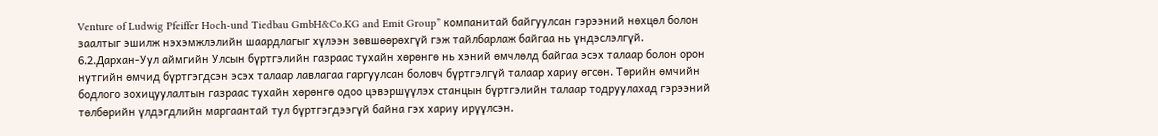Venture of Ludwig Pfeiffer Hoch-und Tiedbau GmbH&Co.KG and Emit Group” компанитай байгуулсан гэрээний нөхцөл болон заалтыг эшилж нэхэмжлэлийн шаардлагыг хүлээн зөвшөөрөхгүй гэж тайлбарлаж байгаа нь үндэслэлгүй.
6.2.Дархан-Уул аймгийн Улсын бүртгэлийн газраас тухайн хөрөнгө нь хэний өмчлөлд байгаа эсэх талаар болон орон нутгийн өмчид бүртгэгдсэн эсэх талаар лавлагаа гаргуулсан боловч бүртгэлгүй талаар хариу өгсөн. Төрийн өмчийн бодлого зохицуулалтын газраас тухайн хөрөнгө одоо цэвэршүүлэх станцын бүртгэлийн талаар тодруулахад гэрээний төлбөрийн үлдэгдлийн маргаантай тул бүртгэгдээгүй байна гэх хариу ирүүлсэн.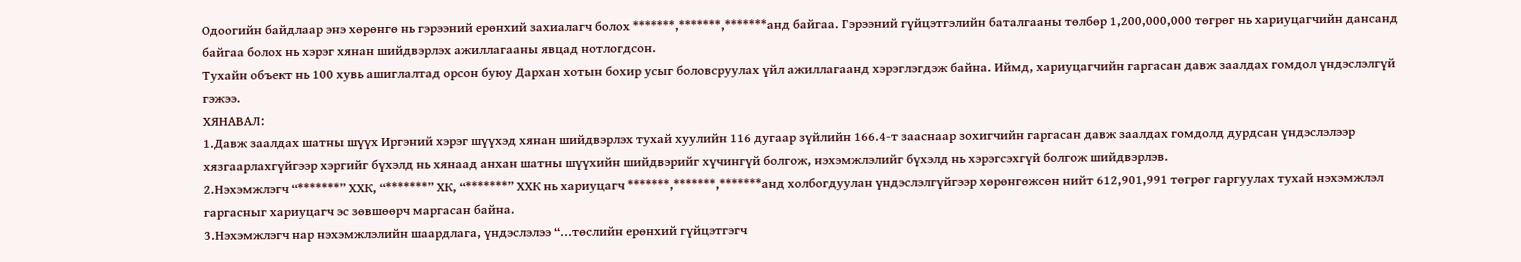Одоогийн байдлаар энэ хөрөнгө нь гэрээний ерөнхий захиалагч болох *******,*******,*******анд байгаа. Гэрээний гүйцэтгэлийн баталгааны төлбөр 1,200,000,000 төгрөг нь хариуцагчийн дансанд байгаа болох нь хэрэг хянан шийдвэрлэх ажиллагааны явцад нотлогдсон.
Тухайн объект нь 100 хувь ашиглалтад орсон буюу Дархан хотын бохир усыг боловсруулах үйл ажиллагаанд хэрэглэгдэж байна. Иймд, хариуцагчийн гаргасан давж заалдах гомдол үндэслэлгүй гэжээ.
ХЯНАВАЛ:
1.Давж заалдах шатны шүүх Иргэний хэрэг шүүхэд хянан шийдвэрлэх тухай хуулийн 116 дугаар зүйлийн 166.4-т зааснаар зохигчийн гаргасан давж заалдах гомдолд дурдсан үндэслэлээр хязгаарлахгүйгээр хэргийг бүхэлд нь хянаад анхан шатны шүүхийн шийдвэрийг хүчингүй болгож, нэхэмжлэлийг бүхэлд нь хэрэгсэхгүй болгож шийдвэрлэв.
2.Нэхэмжлэгч “*******” ХХК, “*******” ХК, “*******” ХХК нь хариуцагч *******,*******,*******анд холбогдуулан үндэслэлгүйгээр хөрөнгөжсөн нийт 612,901,991 төгрөг гаргуулах тухай нэхэмжлэл гаргасныг хариуцагч эс зөвшөөрч маргасан байна.
3.Нэхэмжлэгч нар нэхэмжлэлийн шаардлага, үндэслэлээ “...төслийн ерөнхий гүйцэтгэгч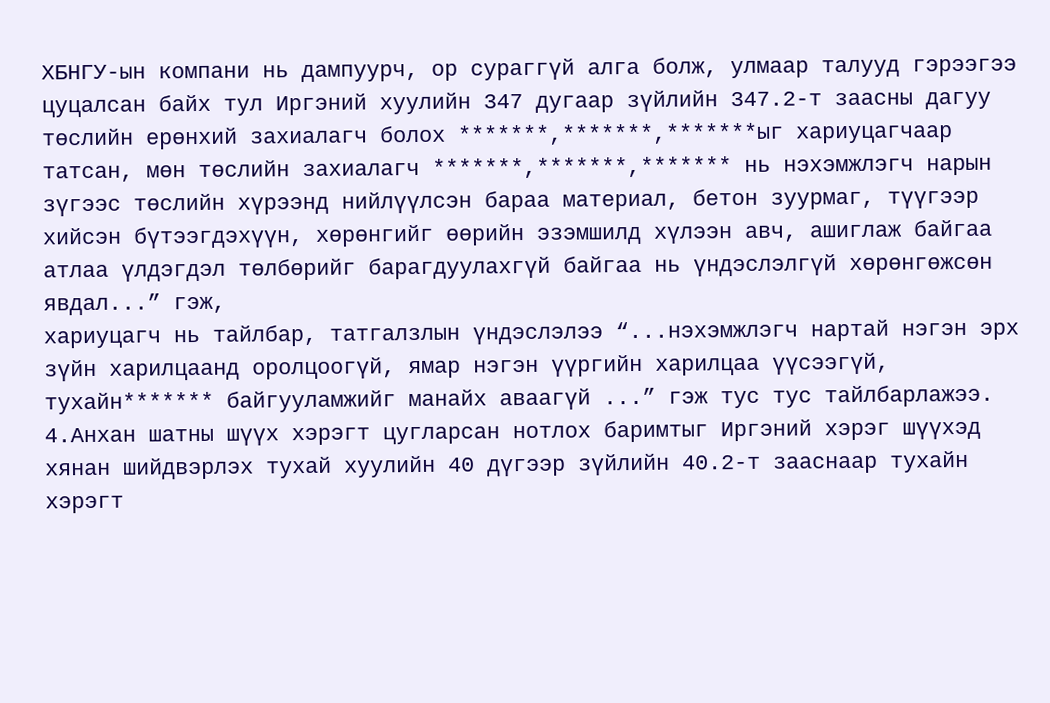ХБНГУ-ын компани нь дампуурч, ор сураггүй алга болж, улмаар талууд гэрээгээ цуцалсан байх тул Иргэний хуулийн 347 дугаар зүйлийн 347.2-т заасны дагуу төслийн ерөнхий захиалагч болох *******,*******,*******ыг хариуцагчаар татсан, мөн төслийн захиалагч *******,*******,******* нь нэхэмжлэгч нарын зүгээс төслийн хүрээнд нийлүүлсэн бараа материал, бетон зуурмаг, түүгээр хийсэн бүтээгдэхүүн, хөрөнгийг өөрийн эзэмшилд хүлээн авч, ашиглаж байгаа атлаа үлдэгдэл төлбөрийг барагдуулахгүй байгаа нь үндэслэлгүй хөрөнгөжсөн явдал...” гэж,
хариуцагч нь тайлбар, татгалзлын үндэслэлээ “...нэхэмжлэгч нартай нэгэн эрх зүйн харилцаанд оролцоогүй, ямар нэгэн үүргийн харилцаа үүсээгүй, тухайн******* байгууламжийг манайх аваагүй ...” гэж тус тус тайлбарлажээ.
4.Анхан шатны шүүх хэрэгт цугларсан нотлох баримтыг Иргэний хэрэг шүүхэд хянан шийдвэрлэх тухай хуулийн 40 дүгээр зүйлийн 40.2-т зааснаар тухайн хэрэгт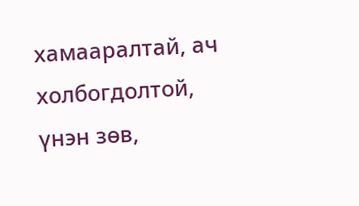хамааралтай, ач холбогдолтой, үнэн зөв,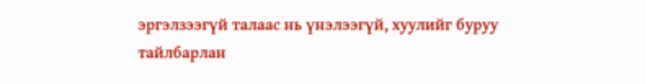эргэлзээгүй талаас нь үнэлээгүй, хуулийг буруу тайлбарлан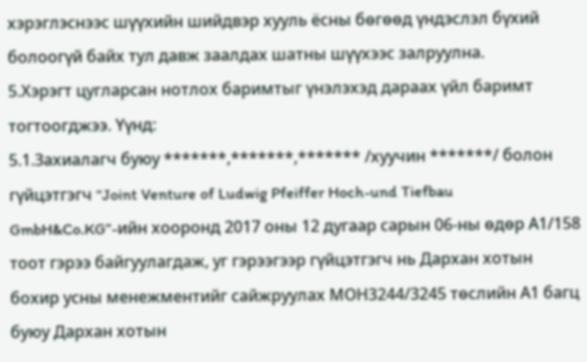хэрэглэснээс шүүхийн шийдвэр хууль ёсны бөгөөд үндэслэл бүхий болоогүй байх тул давж заалдах шатны шүүхээс залруулна.
5.Хэрэгт цугларсан нотлох баримтыг үнэлэхэд дараах үйл баримт тогтоогджээ. Үүнд:
5.1.Захиалагч буюу *******,*******,******* /хуучин *******/ болон гүйцэтгэгч “Joint Venture of Ludwig Pfeiffer Hoch-und Tiefbau GmbH&Co.KG”-ийн хооронд 2017 оны 12 дугаар сарын 06-ны өдөр А1/158 тоот гэрээ байгуулагдаж, уг гэрээгээр гүйцэтгэгч нь Дархан хотын бохир усны менежментийг сайжруулах МОН3244/3245 төслийн А1 багц буюу Дархан хотын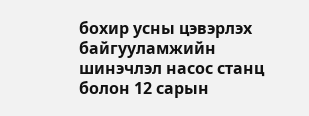бохир усны цэвэрлэх байгууламжийн шинэчлэл насос станц болон 12 сарын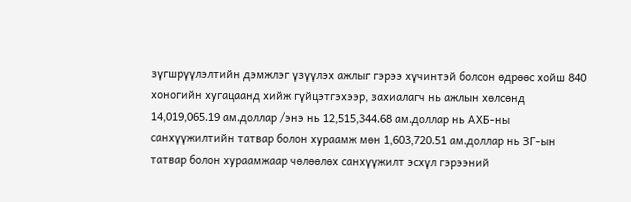зүгшрүүлэлтийн дэмжлэг үзүүлэх ажлыг гэрээ хүчинтэй болсон өдрөөс хойш 840 хоногийн хугацаанд хийж гүйцэтгэхээр, захиалагч нь ажлын хөлсөнд 14,019,065.19 ам.доллар /энэ нь 12,515,344.68 ам.доллар нь АХБ-ны санхүүжилтийн татвар болон хураамж мөн 1,603,720.51 ам.доллар нь ЗГ-ын татвар болон хураамжаар чөлөөлөх санхүүжилт эсхүл гэрээний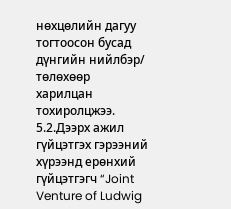нөхцөлийн дагуу тогтоосон бусад дүнгийн нийлбэр/ төлөхөөр харилцан тохиролцжээ.
5.2.Дээрх ажил гүйцэтгэх гэрээний хүрээнд ерөнхий гүйцэтгэгч “Joint Venture of Ludwig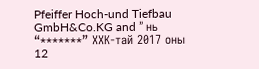Pfeiffer Hoch-und Tiefbau GmbH&Co.KG and ” нь “*******” ХХК-тай 2017 оны 12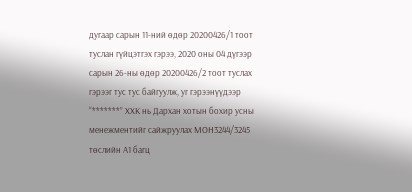дугаар сарын 11-ний өдөр 20200426/1 тоот туслан гүйцэтгэх гэрээ, 2020 оны 04 дүгээр сарын 26-ны өдөр 20200426/2 тоот туслах гэрээг тус тус байгуулж, уг гэрээнүүдээр “*******” ХХК нь Дархан хотын бохир усны менежментийг сайжруулах МОН3244/3245 төслийн А1 багц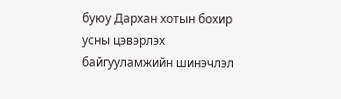буюу Дархан хотын бохир усны цэвэрлэх байгууламжийн шинэчлэл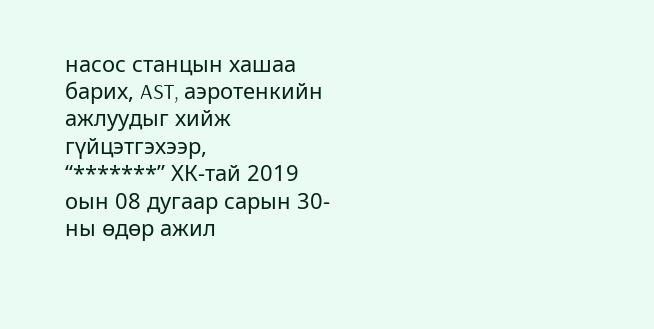насос станцын хашаа барих, AST, аэротенкийн ажлуудыг хийж гүйцэтгэхээр,
“*******” ХК-тай 2019 оын 08 дугаар сарын 30-ны өдөр ажил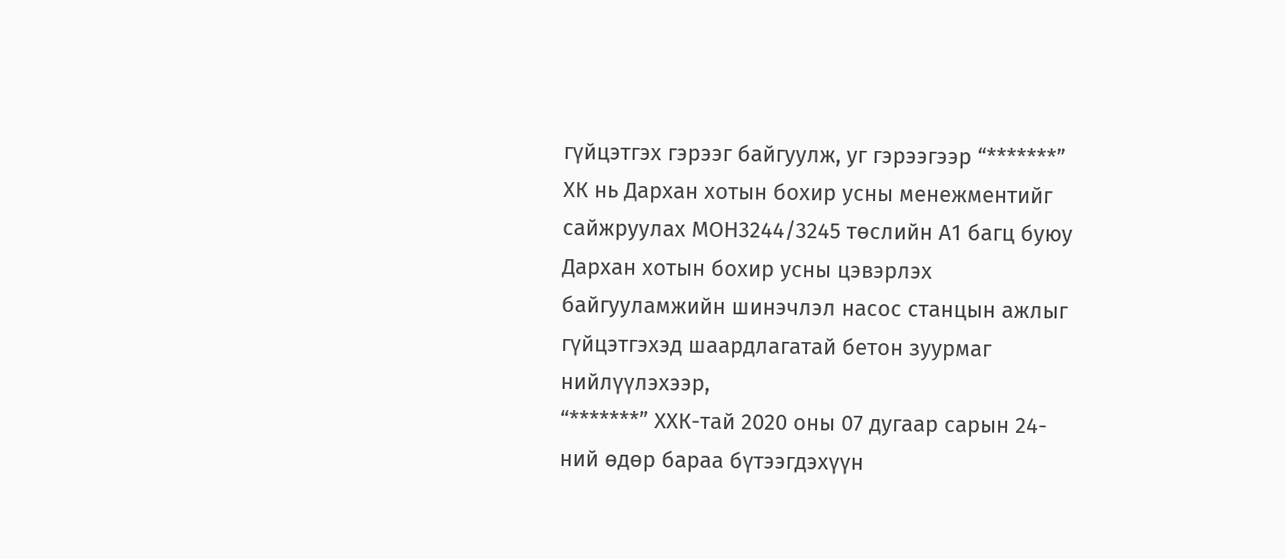гүйцэтгэх гэрээг байгуулж, уг гэрээгээр “*******” ХК нь Дархан хотын бохир усны менежментийг сайжруулах МОН3244/3245 төслийн А1 багц буюу Дархан хотын бохир усны цэвэрлэх байгууламжийн шинэчлэл насос станцын ажлыг гүйцэтгэхэд шаардлагатай бетон зуурмаг нийлүүлэхээр,
“*******” ХХК-тай 2020 оны 07 дугаар сарын 24-ний өдөр бараа бүтээгдэхүүн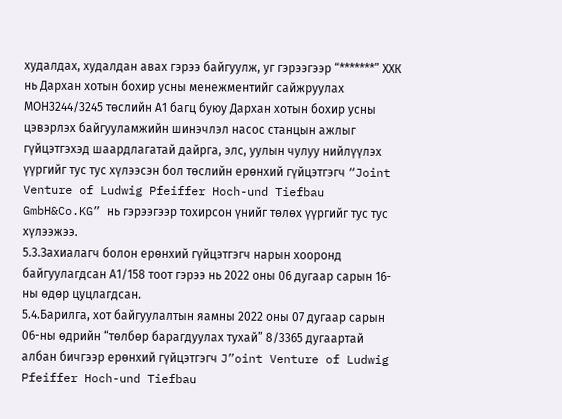худалдах, худалдан авах гэрээ байгуулж, уг гэрээгээр “*******” ХХК нь Дархан хотын бохир усны менежментийг сайжруулах МОН3244/3245 төслийн А1 багц буюу Дархан хотын бохир усны цэвэрлэх байгууламжийн шинэчлэл насос станцын ажлыг гүйцэтгэхэд шаардлагатай дайрга, элс, уулын чулуу нийлүүлэх үүргийг тус тус хүлээсэн бол төслийн ерөнхий гүйцэтгэгч “Joint Venture of Ludwig Pfeiffer Hoch-und Tiefbau GmbH&Co.KG” нь гэрээгээр тохирсон үнийг төлөх үүргийг тус тус хүлээжээ.
5.3.Захиалагч болон ерөнхий гүйцэтгэгч нарын хооронд байгуулагдсан А1/158 тоот гэрээ нь 2022 оны 06 дугаар сарын 16-ны өдөр цуцлагдсан.
5.4.Барилга, хот байгуулалтын яамны 2022 оны 07 дугаар сарын 06-ны өдрийн “төлбөр барагдуулах тухай” 8/3365 дугаартай албан бичгээр ерөнхий гүйцэтгэгч J”oint Venture of Ludwig Pfeiffer Hoch-und Tiefbau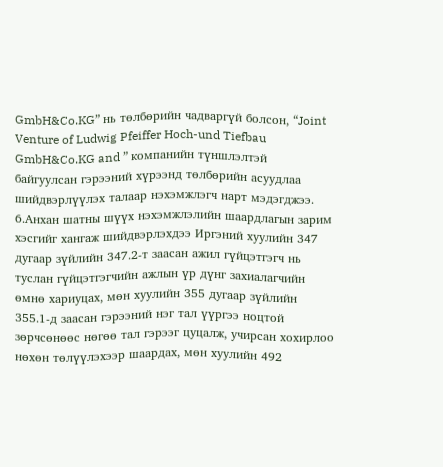GmbH&Co.KG” нь төлбөрийн чадваргүй болсон, “Joint Venture of Ludwig Pfeiffer Hoch-und Tiefbau GmbH&Co.KG and ” компанийн түншлэлтэй байгуулсан гэрээний хүрээнд төлбөрийн асуудлаа шийдвэрлүүлэх талаар нэхэмжлэгч нарт мэдэгджээ.
6.Анхан шатны шүүх нэхэмжлэлийн шаардлагын зарим хэсгийг хангаж шийдвэрлэхдээ Иргэний хуулийн 347 дугаар зүйлийн 347.2-т заасан ажил гүйцэтгэгч нь туслан гүйцэтгэгчийн ажлын үр дүнг захиалагчийн өмнө хариуцах, мөн хуулийн 355 дугаар зүйлийн 355.1-д заасан гэрээний нэг тал үүргээ ноцтой зөрчсөнөөс нөгөө тал гэрээг цуцалж, учирсан хохирлоо нөхөн төлүүлэхээр шаардах, мөн хуулийн 492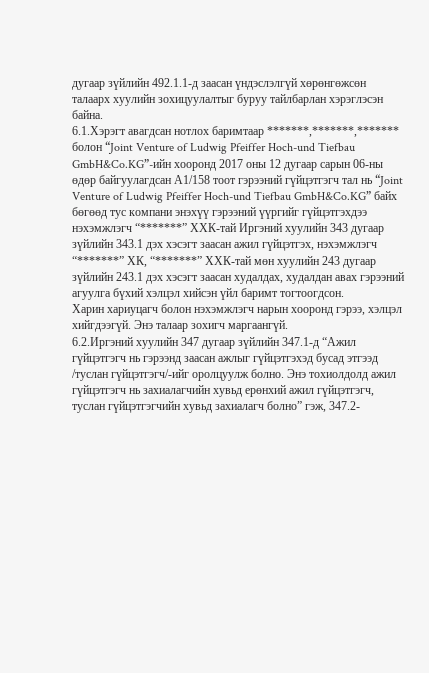дугаар зүйлийн 492.1.1-д заасан үндэслэлгүй хөрөнгөжсөн талаарх хуулийн зохицуулалтыг буруу тайлбарлан хэрэглэсэн байна.
6.1.Хэрэгт авагдсан нотлох баримтаар *******,*******,******* болон “Joint Venture of Ludwig Pfeiffer Hoch-und Tiefbau GmbH&Co.KG”-ийн хооронд 2017 оны 12 дугаар сарын 06-ны өдөр байгуулагдсан А1/158 тоот гэрээний гүйцэтгэгч тал нь “Joint Venture of Ludwig Pfeiffer Hoch-und Tiefbau GmbH&Co.KG” байх бөгөөд тус компани энэхүү гэрээний үүргийг гүйцэтгэхдээ нэхэмжлэгч “*******” ХХК-тай Иргэний хуулийн 343 дугаар зүйлийн 343.1 дэх хэсэгт заасан ажил гүйцэтгэх, нэхэмжлэгч “*******” ХК, “*******” ХХК-тай мөн хуулийн 243 дугаар зүйлийн 243.1 дэх хэсэгт заасан худалдах, худалдан авах гэрээний агуулга бүхий хэлцэл хийсэн үйл баримт тогтоогдсон.
Харин хариуцагч болон нэхэмжлэгч нарын хооронд гэрээ, хэлцэл хийгдээгүй. Энэ талаар зохигч маргаангүй.
6.2.Иргэний хуулийн 347 дугаар зүйлийн 347.1-д “Ажил гүйцэтгэгч нь гэрээнд заасан ажлыг гүйцэтгэхэд бусад этгээд /туслан гүйцэтгэгч/-ийг оролцуулж болно. Энэ тохиолдолд ажил гүйцэтгэгч нь захиалагчийн хувьд ерөнхий ажил гүйцэтгэгч, туслан гүйцэтгэгчийн хувьд захиалагч болно” гэж, 347.2-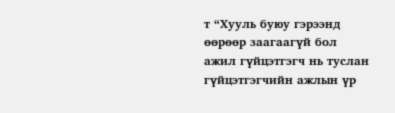т “Хууль буюу гэрээнд өөрөөр заагаагүй бол ажил гүйцэтгэгч нь туслан гүйцэтгэгчийн ажлын үр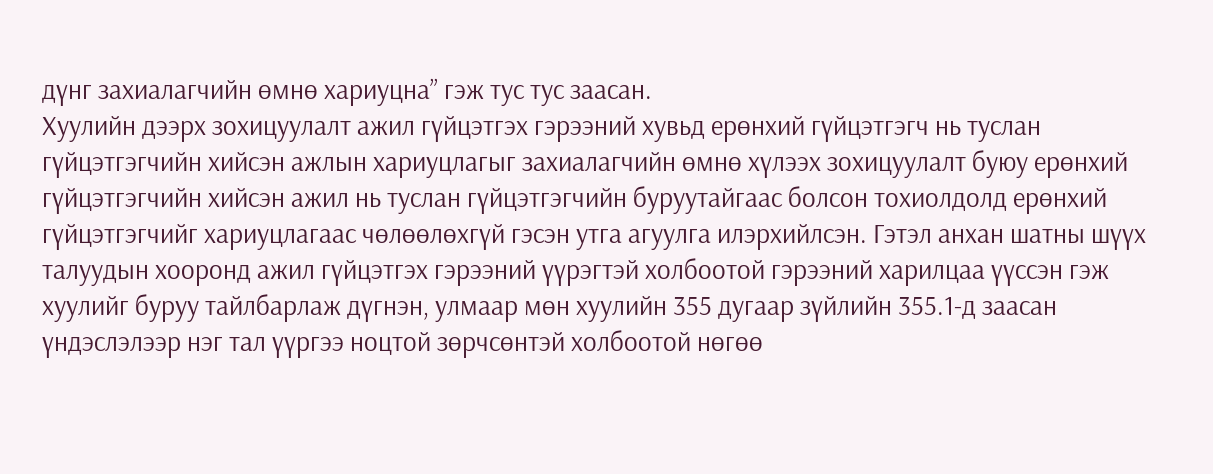дүнг захиалагчийн өмнө хариуцна” гэж тус тус заасан.
Хуулийн дээрх зохицуулалт ажил гүйцэтгэх гэрээний хувьд ерөнхий гүйцэтгэгч нь туслан гүйцэтгэгчийн хийсэн ажлын хариуцлагыг захиалагчийн өмнө хүлээх зохицуулалт буюу ерөнхий гүйцэтгэгчийн хийсэн ажил нь туслан гүйцэтгэгчийн буруутайгаас болсон тохиолдолд ерөнхий гүйцэтгэгчийг хариуцлагаас чөлөөлөхгүй гэсэн утга агуулга илэрхийлсэн. Гэтэл анхан шатны шүүх талуудын хооронд ажил гүйцэтгэх гэрээний үүрэгтэй холбоотой гэрээний харилцаа үүссэн гэж хуулийг буруу тайлбарлаж дүгнэн, улмаар мөн хуулийн 355 дугаар зүйлийн 355.1-д заасан үндэслэлээр нэг тал үүргээ ноцтой зөрчсөнтэй холбоотой нөгөө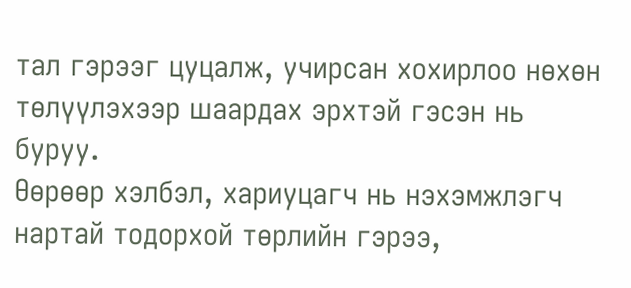тал гэрээг цуцалж, учирсан хохирлоо нөхөн төлүүлэхээр шаардах эрхтэй гэсэн нь буруу.
Өөрөөр хэлбэл, хариуцагч нь нэхэмжлэгч нартай тодорхой төрлийн гэрээ,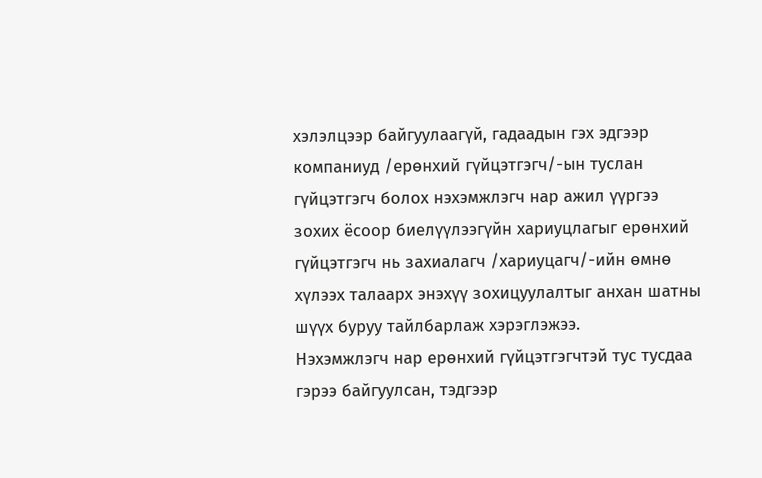хэлэлцээр байгуулаагүй, гадаадын гэх эдгээр компаниуд /ерөнхий гүйцэтгэгч/-ын туслан гүйцэтгэгч болох нэхэмжлэгч нар ажил үүргээ зохих ёсоор биелүүлээгүйн хариуцлагыг ерөнхий гүйцэтгэгч нь захиалагч /хариуцагч/-ийн өмнө хүлээх талаарх энэхүү зохицуулалтыг анхан шатны шүүх буруу тайлбарлаж хэрэглэжээ.
Нэхэмжлэгч нар ерөнхий гүйцэтгэгчтэй тус тусдаа гэрээ байгуулсан, тэдгээр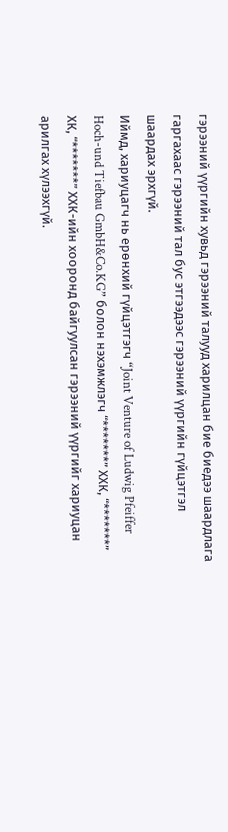гэрээний үүргийн хувьд гэрээний талууд харилцан бие биедээ шаардлага гаргахаас гэрээний тал бус этгээдээс гэрээний үүргийн гүйцэтгэл шаардах эрхгүй.
Иймд, хариуцагч нь ерөнхий гүйцэтгэгч “Joint Venture of Ludwig Pfeiffer Hoch-und Tiefbau GmbH&Co.KG” болон нэхэмжлэгч “*******” ХХК, “*******” ХК, “*******” ХХК-ийн хооронд байгуулсан гэрээний үүргийг хариуцан арилгах хүлээхгүй.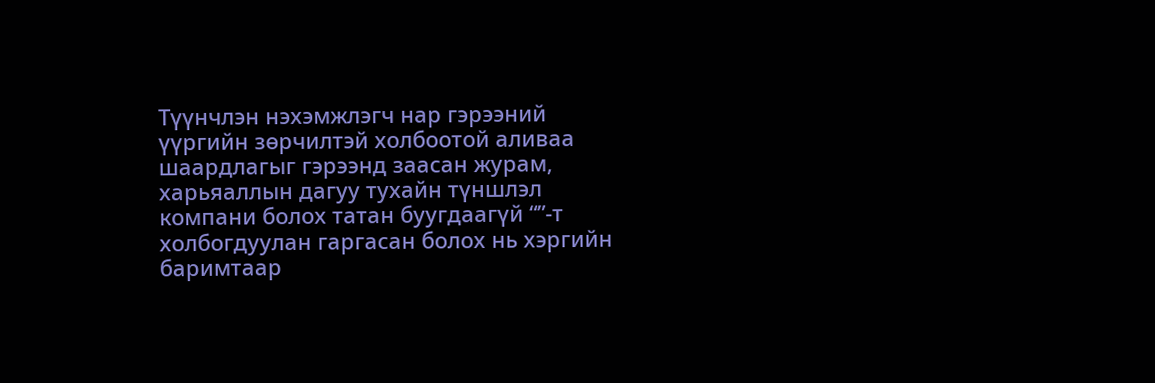Түүнчлэн нэхэмжлэгч нар гэрээний үүргийн зөрчилтэй холбоотой аливаа шаардлагыг гэрээнд заасан журам, харьяаллын дагуу тухайн түншлэл компани болох татан буугдаагүй “”-т холбогдуулан гаргасан болох нь хэргийн баримтаар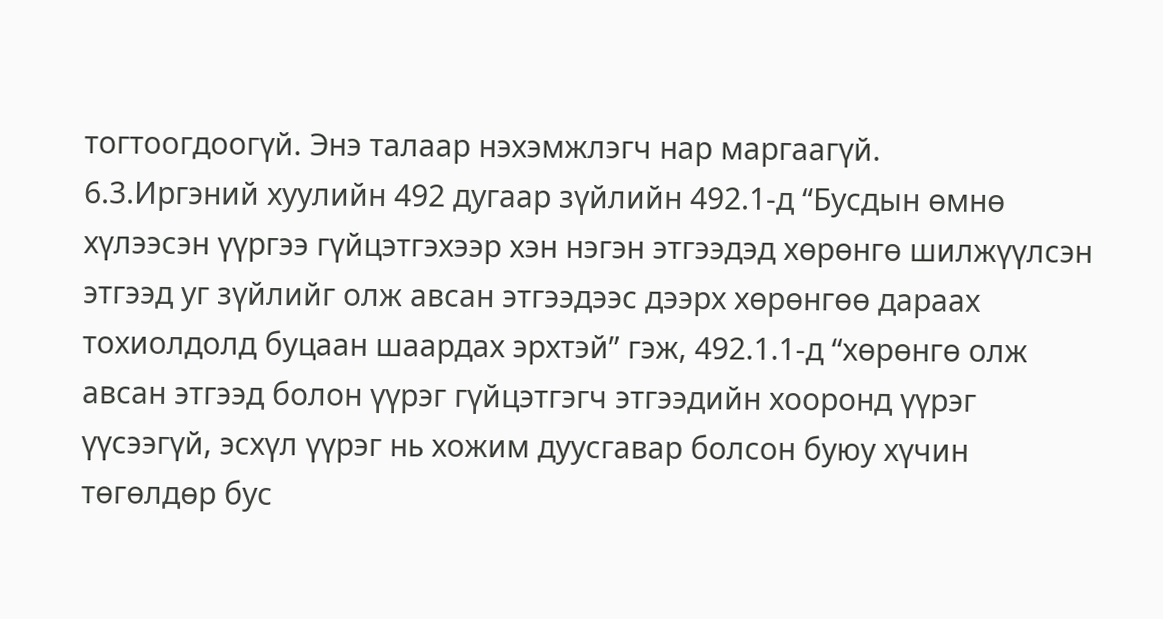тогтоогдоогүй. Энэ талаар нэхэмжлэгч нар маргаагүй.
6.3.Иргэний хуулийн 492 дугаар зүйлийн 492.1-д “Бусдын өмнө хүлээсэн үүргээ гүйцэтгэхээр хэн нэгэн этгээдэд хөрөнгө шилжүүлсэн этгээд уг зүйлийг олж авсан этгээдээс дээрх хөрөнгөө дараах тохиолдолд буцаан шаардах эрхтэй” гэж, 492.1.1-д “хөрөнгө олж авсан этгээд болон үүрэг гүйцэтгэгч этгээдийн хооронд үүрэг үүсээгүй, эсхүл үүрэг нь хожим дуусгавар болсон буюу хүчин төгөлдөр бус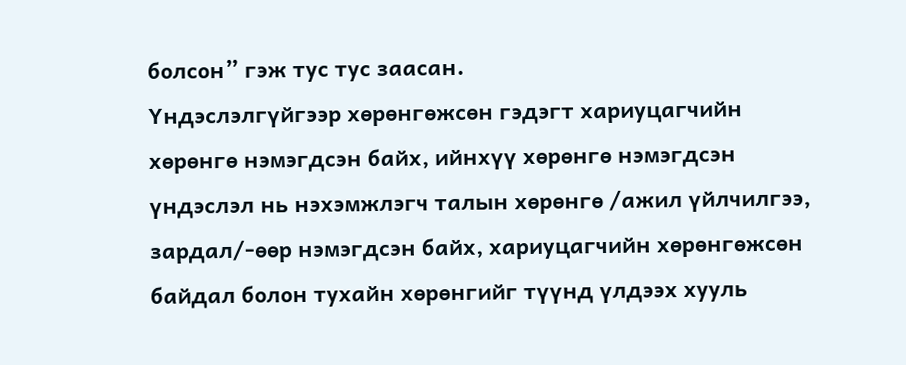болсон” гэж тус тус заасан.
Үндэслэлгүйгээр хөрөнгөжсөн гэдэгт хариуцагчийн хөрөнгө нэмэгдсэн байх, ийнхүү хөрөнгө нэмэгдсэн үндэслэл нь нэхэмжлэгч талын хөрөнгө /ажил үйлчилгээ, зардал/-өөр нэмэгдсэн байх, хариуцагчийн хөрөнгөжсөн байдал болон тухайн хөрөнгийг түүнд үлдээх хууль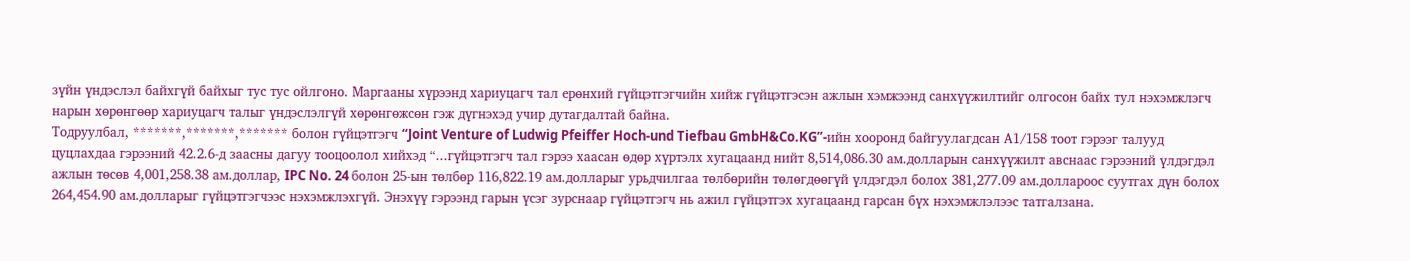зүйн үндэслэл байхгүй байхыг тус тус ойлгоно. Маргааны хүрээнд хариуцагч тал ерөнхий гүйцэтгэгчийн хийж гүйцэтгэсэн ажлын хэмжээнд санхүүжилтийг олгосон байх тул нэхэмжлэгч нарын хөрөнгөөр хариуцагч талыг үндэслэлгүй хөрөнгөжсөн гэж дүгнэхэд учир дутагдалтай байна.
Тодруулбал, *******,*******,******* болон гүйцэтгэгч “Joint Venture of Ludwig Pfeiffer Hoch-und Tiefbau GmbH&Co.KG”-ийн хооронд байгуулагдсан А1/158 тоот гэрээг талууд цуцлахдаа гэрээний 42.2.6-д заасны дагуу тооцоолол хийхэд “...гүйцэтгэгч тал гэрээ хаасан өдөр хүртэлх хугацаанд нийт 8,514,086.30 ам.долларын санхүүжилт авснаас гэрээний үлдэгдэл ажлын төсөв 4,001,258.38 ам.доллар, IPC No. 24 болон 25-ын төлбөр 116,822.19 ам.долларыг урьдчилгаа төлбөрийн төлөгдөөгүй үлдэгдэл болох 381,277.09 ам.доллароос суутгах дүн болох 264,454.90 ам.долларыг гүйцэтгэгчээс нэхэмжлэхгүй. Энэхүү гэрээнд гарын үсэг зурснаар гүйцэтгэгч нь ажил гүйцэтгэх хугацаанд гарсан бүх нэхэмжлэлээс татгалзана.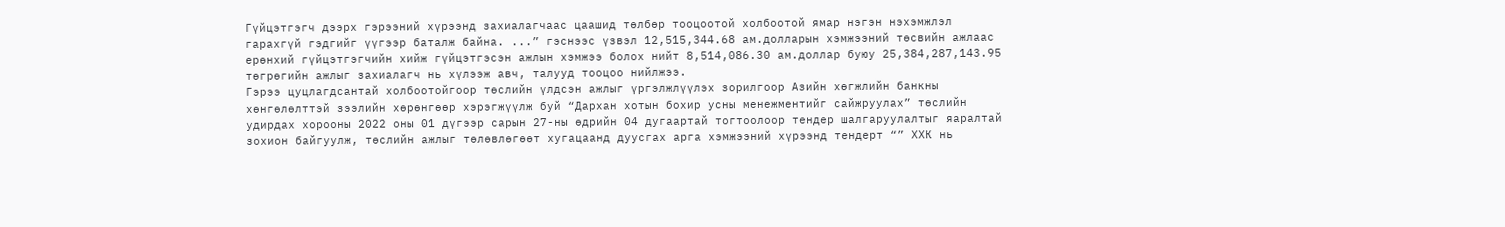Гүйцэтгэгч дээрх гэрээний хүрээнд захиалагчаас цаашид төлбөр тооцоотой холбоотой ямар нэгэн нэхэмжлэл гарахгүй гэдгийг үүгээр баталж байна. ...” гэснээс үзвэл 12,515,344.68 ам.долларын хэмжээний төсвийн ажлаас ерөнхий гүйцэтгэгчийн хийж гүйцэтгэсэн ажлын хэмжээ болох нийт 8,514,086.30 ам.доллар буюу 25,384,287,143.95 төгрөгийн ажлыг захиалагч нь хүлээж авч, талууд тооцоо нийлжээ.
Гэрээ цуцлагдсантай холбоотойгоор төслийн үлдсэн ажлыг үргэлжлүүлэх зорилгоор Азийн хөгжлийн банкны хөнгөлөлттэй зээлийн хөрөнгөөр хэрэгжүүлж буй “Дархан хотын бохир усны менежментийг сайжруулах” төслийн удирдах хорооны 2022 оны 01 дүгээр сарын 27-ны өдрийн 04 дугаартай тогтоолоор тендер шалгаруулалтыг яаралтай зохион байгуулж, төслийн ажлыг төлөвлөгөөт хугацаанд дуусгах арга хэмжээний хүрээнд тендерт “” ХХК нь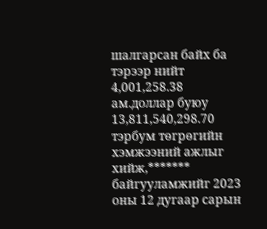шалгарсан байх ба тэрээр нийт 4,001,258.38 ам.доллар буюу 13,811,540,298.70 тэрбум төгрөгийн хэмжээний ажлыг хийж,******* байгууламжийг 2023 оны 12 дугаар сарын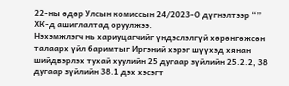22-ны өдөр Улсын комиссын 24/2023-О дүгнэлтээр “” ХК-д ашиглалтад оруулжээ.
Нэхэмжлэгч нь хариуцагчийг үндэслэлгүй хөрөнгөжсөн талаарх үйл баримтыг Иргэний хэрэг шүүхэд хянан шийдвэрлэх тухай хуулийн 25 дугаар зүйлийн 25.2.2, 38 дугаар зүйлийн 38.1 дэх хэсэгт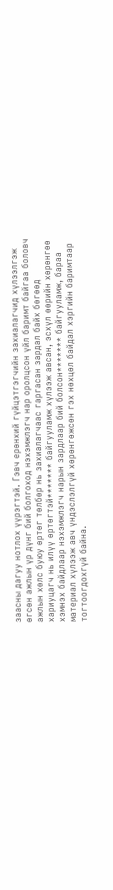заасны дагуу нотлох үүрэгтэй. Гэвч ерөнхий гүйцэтгэгчийн захиалагчид хүлээлгэж өгсөн ажлын үр дүнг бий болгоход нэхэмжлэгч нар оролцсон үйл баримт байгаа боловч ажлын хөлс буюу өртөг төлбөр нь захиалагчаас гаргасан зардал байх бөгөөд хариуцагч нь илүү өртөгтэй******* байгууламж хүлээж авсан, эсхүл өөрийн хөрөнгөө хэмнэх байдлаар нэхэмжлэгч нарын зардлаар бий болсон******* байгууламж, бараа материал хүлээж авч үндэслэлгүй хөрөнгөжсөн гэх нөхцөл байдал хэргийн баримтаар тогтоогдохгүй байна.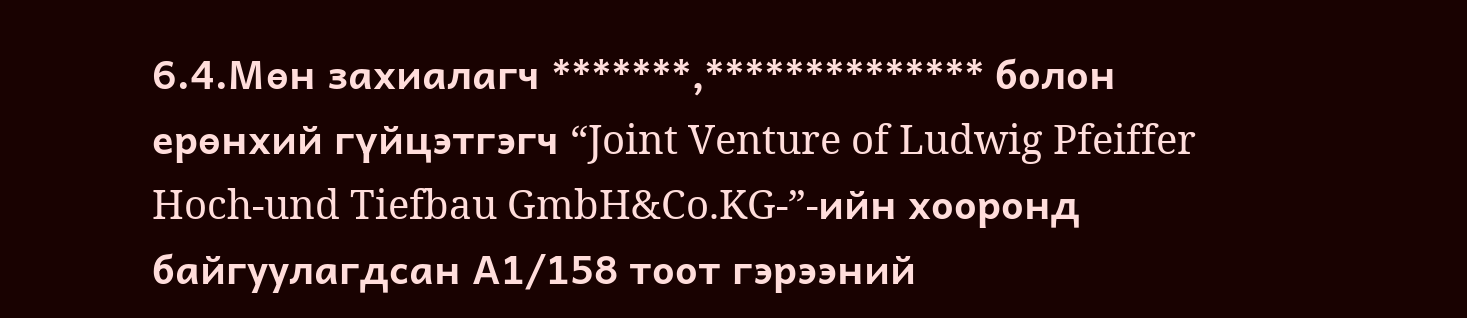6.4.Мөн захиалагч *******,************** болон ерөнхий гүйцэтгэгч “Joint Venture of Ludwig Pfeiffer Hoch-und Tiefbau GmbH&Co.KG-”-ийн хооронд байгуулагдсан А1/158 тоот гэрээний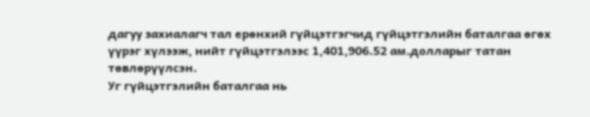дагуу захиалагч тал ерөнхий гүйцэтгэгчид гүйцэтгэлийн баталгаа өгөх үүрэг хүлээж, нийт гүйцэтгэлээс 1,401,906.52 ам.долларыг татан төвлөрүүлсэн.
Уг гүйцэтгэлийн баталгаа нь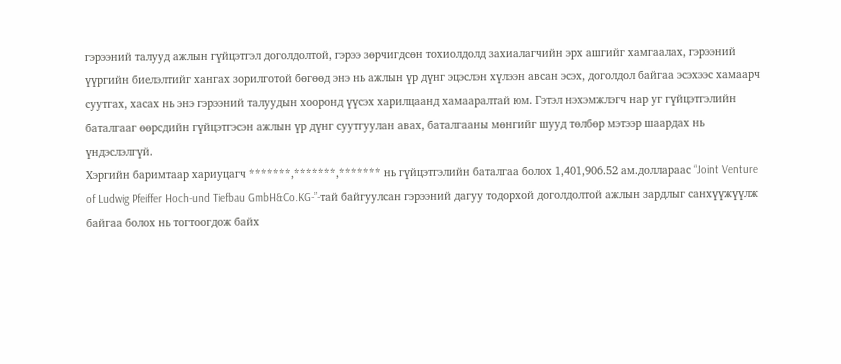гэрээний талууд ажлын гүйцэтгэл доголдолтой, гэрээ зөрчигдсөн тохиолдолд захиалагчийн эрх ашгийг хамгаалах, гэрээний үүргийн биелэлтийг хангах зорилготой бөгөөд энэ нь ажлын үр дүнг эцэслэн хүлээн авсан эсэх, доголдол байгаа эсэхээс хамаарч суутгах, хасах нь энэ гэрээний талуудын хооронд үүсэх харилцаанд хамааралтай юм. Гэтэл нэхэмжлэгч нар уг гүйцэтгэлийн баталгааг өөрсдийн гүйцэтгэсэн ажлын үр дүнг суутгуулан авах, баталгааны мөнгийг шууд төлбөр мэтээр шаардах нь үндэслэлгүй.
Хэргийн баримтаар хариуцагч *******,*******,******* нь гүйцэтгэлийн баталгаа болох 1,401,906.52 ам.доллараас “Joint Venture of Ludwig Pfeiffer Hoch-und Tiefbau GmbH&Co.KG-”-тай байгуулсан гэрээний дагуу тодорхой доголдолтой ажлын зардлыг санхүүжүүлж байгаа болох нь тогтоогдож байх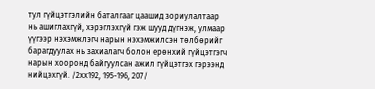тул гүйцэтгэлийн баталгааг цаашид зориулалтаар нь ашиглахгүй, хэрэглэхгүй гэж шууд дүгнэж, улмаар үүгээр нэхэмжлэгч нарын нэхэмжилсэн төлбөрийг барагдуулах нь захиалагч болон ерөнхий гүйцэтгэгч нарын хооронд байгуулсан ажил гүйцэтгэх гэрээнд нийцэхгүй. /2хх192, 195-196, 207/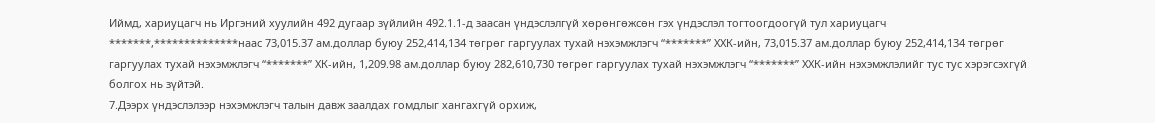Иймд, хариуцагч нь Иргэний хуулийн 492 дугаар зүйлийн 492.1.1-д заасан үндэслэлгүй хөрөнгөжсөн гэх үндэслэл тогтоогдоогүй тул хариуцагч *******,**************наас 73,015.37 ам.доллар буюу 252,414,134 төгрөг гаргуулах тухай нэхэмжлэгч “*******” ХХК-ийн, 73,015.37 ам.доллар буюу 252,414,134 төгрөг гаргуулах тухай нэхэмжлэгч “*******” ХК-ийн, 1,209.98 ам.доллар буюу 282,610,730 төгрөг гаргуулах тухай нэхэмжлэгч “*******” ХХК-ийн нэхэмжлэлийг тус тус хэрэгсэхгүй болгох нь зүйтэй.
7.Дээрх үндэслэлээр нэхэмжлэгч талын давж заалдах гомдлыг хангахгүй орхиж,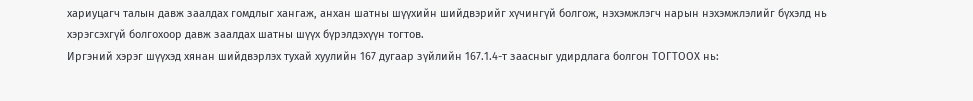хариуцагч талын давж заалдах гомдлыг хангаж, анхан шатны шүүхийн шийдвэрийг хүчингүй болгож, нэхэмжлэгч нарын нэхэмжлэлийг бүхэлд нь хэрэгсэхгүй болгохоор давж заалдах шатны шүүх бүрэлдэхүүн тогтов.
Иргэний хэрэг шүүхэд хянан шийдвэрлэх тухай хуулийн 167 дугаар зүйлийн 167.1.4-т заасныг удирдлага болгон ТОГТООХ нь: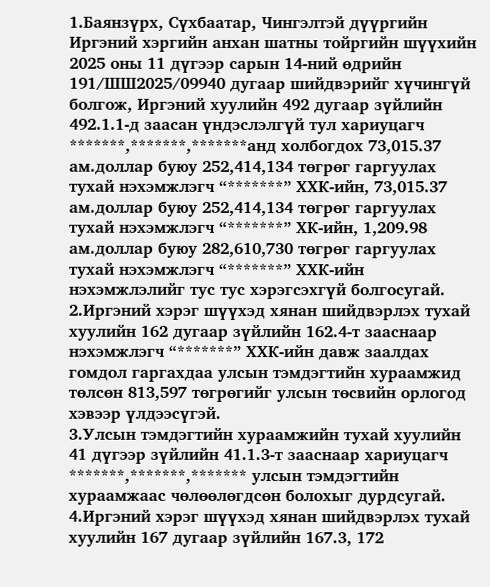1.Баянзүрх, Сүхбаатар, Чингэлтэй дүүргийн Иргэний хэргийн анхан шатны тойргийн шүүхийн 2025 оны 11 дүгээр сарын 14-ний өдрийн 191/ШШ2025/09940 дугаар шийдвэрийг хүчингүй болгож, Иргэний хуулийн 492 дугаар зүйлийн 492.1.1-д заасан үндэслэлгүй тул хариуцагч *******,*******,*******анд холбогдох 73,015.37 ам.доллар буюу 252,414,134 төгрөг гаргуулах тухай нэхэмжлэгч “*******” ХХК-ийн, 73,015.37 ам.доллар буюу 252,414,134 төгрөг гаргуулах тухай нэхэмжлэгч “*******” ХК-ийн, 1,209.98 ам.доллар буюу 282,610,730 төгрөг гаргуулах тухай нэхэмжлэгч “*******” ХХК-ийн нэхэмжлэлийг тус тус хэрэгсэхгүй болгосугай.
2.Иргэний хэрэг шүүхэд хянан шийдвэрлэх тухай хуулийн 162 дугаар зүйлийн 162.4-т зааснаар нэхэмжлэгч “*******” ХХК-ийн давж заалдах гомдол гаргахдаа улсын тэмдэгтийн хураамжид төлсөн 813,597 төгрөгийг улсын төсвийн орлогод хэвээр үлдээсүгэй.
3.Улсын тэмдэгтийн хураамжийн тухай хуулийн 41 дүгээр зүйлийн 41.1.3-т зааснаар хариуцагч *******,*******,******* улсын тэмдэгтийн хураамжаас чөлөөлөгдсөн болохыг дурдсугай.
4.Иргэний хэрэг шүүхэд хянан шийдвэрлэх тухай хуулийн 167 дугаар зүйлийн 167.3, 172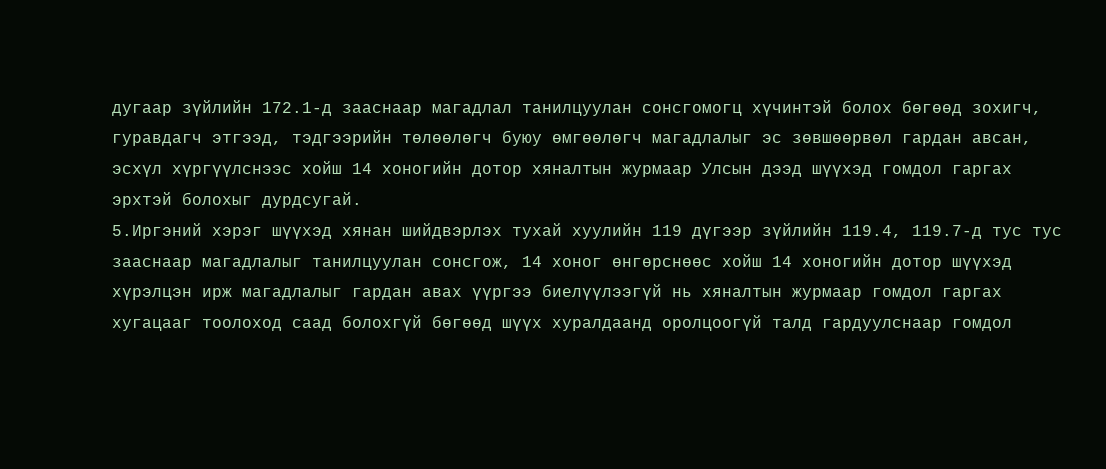дугаар зүйлийн 172.1-д зааснаар магадлал танилцуулан сонсгомогц хүчинтэй болох бөгөөд зохигч, гуравдагч этгээд, тэдгээрийн төлөөлөгч буюу өмгөөлөгч магадлалыг эс зөвшөөрвөл гардан авсан, эсхүл хүргүүлснээс хойш 14 хоногийн дотор хяналтын журмаар Улсын дээд шүүхэд гомдол гаргах эрхтэй болохыг дурдсугай.
5.Иргэний хэрэг шүүхэд хянан шийдвэрлэх тухай хуулийн 119 дүгээр зүйлийн 119.4, 119.7-д тус тус зааснаар магадлалыг танилцуулан сонсгож, 14 хоног өнгөрснөөс хойш 14 хоногийн дотор шүүхэд хүрэлцэн ирж магадлалыг гардан авах үүргээ биелүүлээгүй нь хяналтын журмаар гомдол гаргах хугацааг тоолоход саад болохгүй бөгөөд шүүх хуралдаанд оролцоогүй талд гардуулснаар гомдол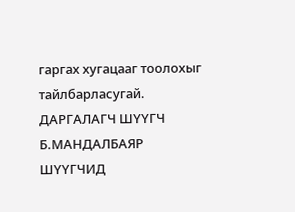гаргах хугацааг тоолохыг тайлбарласугай.
ДАРГАЛАГЧ ШҮҮГЧ Б.МАНДАЛБАЯР
ШҮҮГЧИД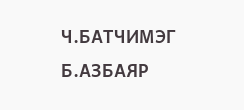Ч.БАТЧИМЭГ
Б.АЗБАЯР